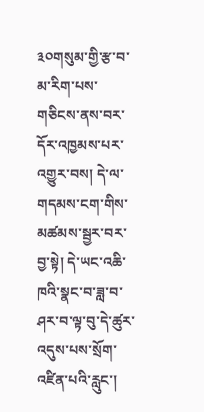༣༠གསུམ་གྱི་རྩ་བ་མ་རིག་པས་གཅིངས་ནས་བར་དོར་འཁྱམས་པར་འགྱུར་བས། དེ་ལ་གདམས་ངག་གིས་མཚམས་སྦྱར་བར་བྱ་སྟེ། དེ་ཡང་འཆི་ཁའི་སྣང་བ་ཟླ་བ་ཤར་བ་ལྟ་བུ་དེ་ཚུར་འདུས་པས་སྲོག་འཛིན་པའི་རླུང་།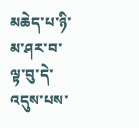མཆེད་པ་ཉི་མ་ཤར་བ་ལྟ་བུ་དེ་འདུས་པས་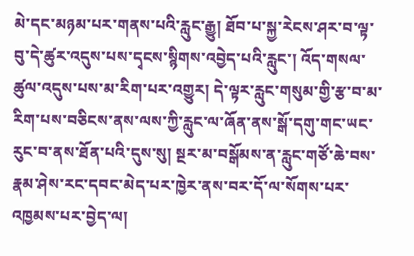མེ་དང་མཉམ་པར་གནས་པའི་རླུང་རྒྱུ། ཐོབ་པ་སྐྱ་རེངས་ཤར་བ་ལྟ་བུ་དེ་ཚུར་འདུས་པས་དྭངས་སྙིགས་འབྱེད་པའི་རླུང་། འོད་གསལ་ཚུལ་འདུས་པས་མ་རིག་པར་འགྱུར། དེ་ལྟར་རླུང་གསུམ་གྱི་རྩ་བ་མ་རིག་པས་བཅིངས་ནས་ལས་ཀྱི་རླུང་ལ་ཞོན་ནས་སྒོ་དགུ་གང་ཡང་རུང་བ་ནས་ཐོན་པའི་དུས་སུ། སྔར་མ་བསྒོམས་ན་རླུང་གཙོ་ཆེ་བས་རྣམ་ཤེས་རང་དབང་མེད་པར་ཁྱེར་ནས་བར་དོ་ལ་སོགས་པར་འཁྱམས་པར་བྱེད་ལ།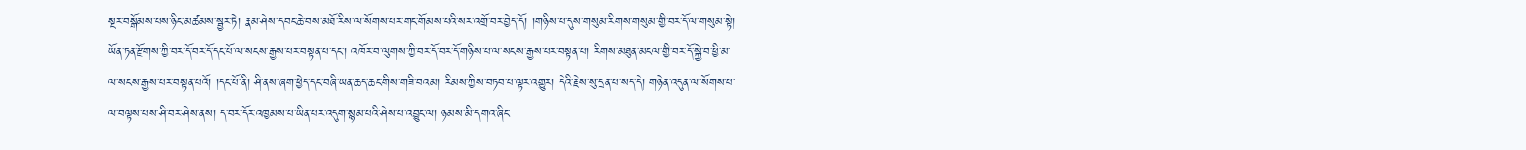སྔར་བསྒོམས་པས་ཉིང་མཚམས་སྦྱར་ཏེ། རྣམ་ཤེས་དབང་ཆེ་བས་མཐོ་རིས་ལ་སོགས་པར་གང་གོམས་པའི་སར་འགྲོ་བར་བྱེད་དོ། །གཉིས་པ་དུས་གསུམ་རིགས་གསུམ་གྱི་བར་དོ་ལ་གསུམ་སྟེ། ཡོན་ཏན་རྫོགས་ཀྱི་བར་དོ་བར་དོ་དང་པོ་ལ་སངས་རྒྱས་པར་བསྟན་པ་དང་། འཁོར་བ་ལུགས་ཀྱི་བར་དོ་བར་དོ་གཉིས་པ་ལ་སངས་རྒྱས་པར་བསྟན་པ། རིགས་མཐུན་མངལ་གྱི་བར་དོ་སྐྱེ་བ་ཕྱི་མ་ལ་སངས་རྒྱས་པར་བསྟན་པའོ། །དང་པོ་ནི། ཤི་ནས་ཞག་ཕྱེད་དང་བཞི་ཡན་ཆད་ཆང་གིས་གཟི་བའམ། རིམས་ཀྱིས་བཏབ་པ་ལྟར་འགྱུར། དེའི་རྗེས་སུ་དྲན་པ་སད་དེ། གཉེན་འདུན་ལ་སོགས་པ་ལ་བལྟས་པས་ཤི་བར་ཤེས་ནས། ད་བར་དོར་འཁྱམས་པ་ཡིན་པར་འདུག་སྙམ་པའི་ཤེས་པ་འབྱུང་ལ། ཉམས་མི་དགའ་ཞིང་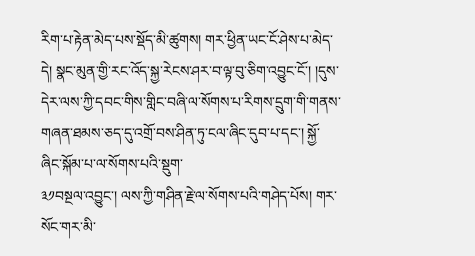རིག་པ་རྟེན་མེད་པས་སྡོད་མི་ཚུགས། གར་ཕྱིན་ཡང་ངོ་ཤེས་པ་མེད་དེ། སྣང་མུན་གྱི་རང་འོད་སྐྱ་རེངས་ཤར་བ་ལྟ་བུ་ཅིག་འབྱུང་ངོ་། །དུས་དེར་ལས་ཀྱི་དབང་གིས་གླིང་བཞི་ལ་སོགས་པ་རིགས་དྲུག་གི་གནས་གཞན་ཐམས་ཅད་དུ་འགྲོ་བས་ཤིན་ཏུ་ངལ་ཞིང་དུབ་པ་དང་། སྐྱོ་ཞིང་སྐོམ་པ་ལ་སོགས་པའི་སྡུག་
༣༡བསྔལ་འབྱུང་། ལས་ཀྱི་གཤིན་རྗེ་ལ་སོགས་པའི་གཤེད་པོས། གར་སོང་གར་མི་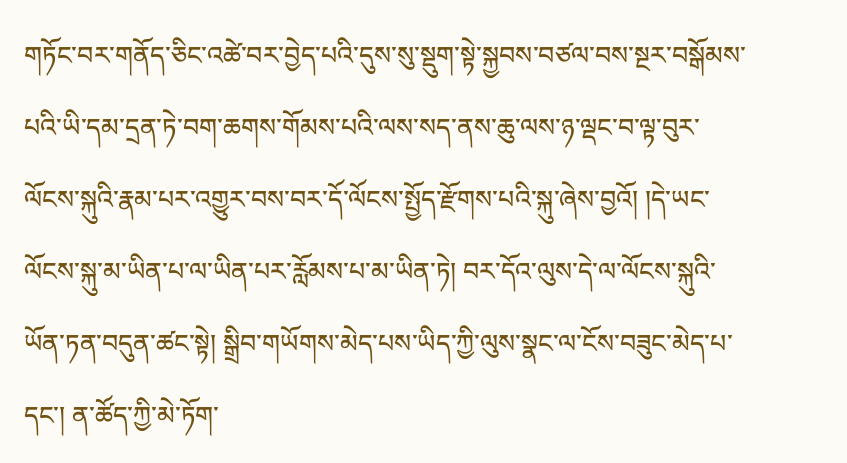གཏོང་བར་གནོད་ཅིང་འཚེ་བར་བྱེད་པའི་དུས་སུ་སྡུག་སྟེ་སྐྱབས་བཙལ་བས་སྔར་བསྒོམས་པའི་ཡི་དམ་དྲན་ཏེ་བག་ཆགས་གོམས་པའི་ལས་སད་ནས་ཆུ་ལས་ཉ་ལྡང་བ་ལྟ་བུར་ལོངས་སྐུའི་རྣམ་པར་འགྱུར་བས་བར་དོ་ལོངས་སྤྱོད་རྫོགས་པའི་སྐུ་ཞེས་བྱའོ། །དེ་ཡང་ལོངས་སྐུ་མ་ཡིན་པ་ལ་ཡིན་པར་རློམས་པ་མ་ཡིན་ཏེ། བར་དོའ་ལུས་དེ་ལ་ལོངས་སྐུའི་ཡོན་ཏན་བདུན་ཚང་སྟེ། སྒྲིབ་གཡོགས་མེད་པས་ཡིད་ཀྱི་ལུས་སྣང་ལ་ངོས་བཟུང་མེད་པ་དང་། ན་ཚོད་ཀྱི་མེ་ཏོག་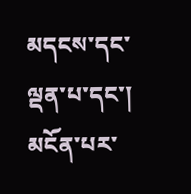མདངས་དང་ལྡན་པ་དང་། མངོན་པར་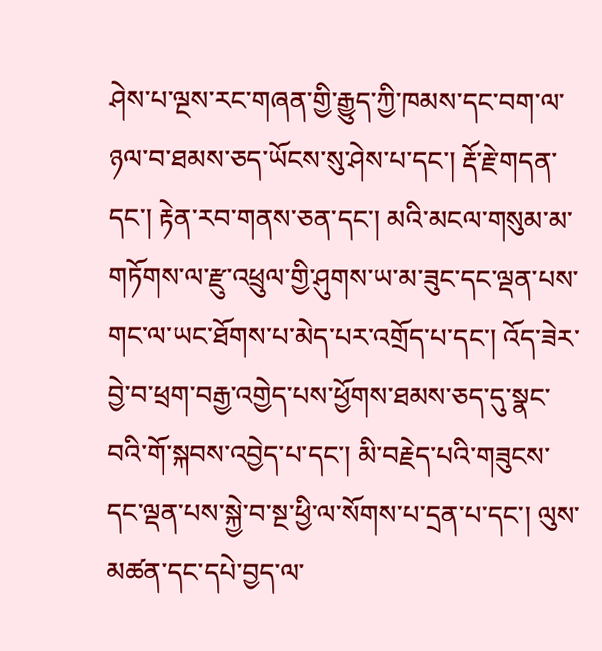ཤེས་པ་ལྔས་རང་གཞན་གྱི་རྒྱུད་ཀྱི་ཁམས་དང་བག་ལ་ཉལ་བ་ཐམས་ཅད་ཡོངས་སུ་ཤེས་པ་དང་། རྡོ་རྗེ་གདན་དང་། རྟེན་རབ་གནས་ཅན་དང་། མའི་མངལ་གསུམ་མ་གཏོགས་ལ་རྫུ་འཕྲུལ་གྱི་ཤུགས་ཡ་མ་ཟུང་དང་ལྡན་པས་གང་ལ་ཡང་ཐོགས་པ་མེད་པར་འགྲོད་པ་དང་། འོད་ཟེར་བྱེ་བ་ཕྲག་བརྒྱ་འགྱེད་པས་ཕྱོགས་ཐམས་ཅད་དུ་སྣང་བའི་གོ་སྐབས་འབྱེད་པ་དང་། མི་བརྗེད་པའི་གཟུངས་དང་ལྡན་པས་སྐྱེ་བ་སྔ་ཕྱི་ལ་སོགས་པ་དྲན་པ་དང་། ལུས་མཚན་དང་དཔེ་བྱད་ལ་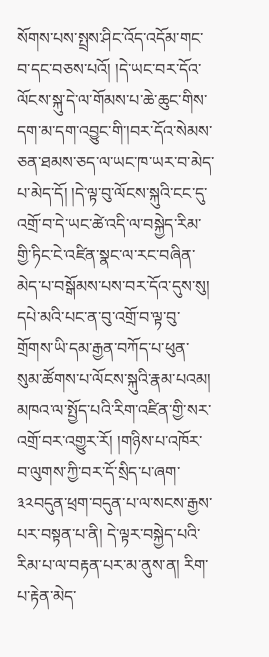སོགས་པས་སྤྲས་ཤིང་འོད་འདོམ་གང་བ་དང་བཅས་པའོ། །དེ་ཡང་བར་དོའ་ལོངས་སྐུ་དེ་ལ་གོམས་པ་ཆེ་ཆུང་གིས་དག་མ་དག་འབྱུང་གི་།བར་དོའ་སེམས་ཅན་ཐམས་ཅད་ལ་ཡང་ཁ་ཡར་བ་མེད་པ་མེད་དོ། །དེ་ལྟ་བུ་ལོངས་སྐུའི་ངང་དུ་འགྲོ་བ་དེ་ཡང་ཚེ་འདི་ལ་བསྐྱེད་རིམ་གྱི་ཏིང་ངེ་འཛིན་སྣང་ལ་རང་བཞིན་མེད་པ་བསྒོམས་པས་བར་དོའ་དུས་སུ། དཔེ་མའི་པང་ན་བུ་འགྲོ་བ་ལྟ་བུ་གྲོགས་ཡི་དམ་རྒྱན་བཀོད་པ་ཕུན་སུམ་ཚོགས་པ་ལོངས་སྐུའི་རྣམ་པའམ། མཁའ་ལ་སྤྱོད་པའི་རིག་འཛིན་གྱི་སར་འགྲོ་བར་འགྱུར་རོ། །གཉིས་པ་འཁོར་བ་ལུགས་ཀྱི་བར་དོ་སྲིད་པ་ཞག་
༣༢བདུན་ཕྲག་བདུན་པ་ལ་སངས་རྒྱས་པར་བསྟན་པ་ནི། དེ་ལྟར་བསྐྱེད་པའི་རིམ་པ་ལ་བརྟན་པར་མ་ནུས་ན། རིག་པ་རྟེན་མེད་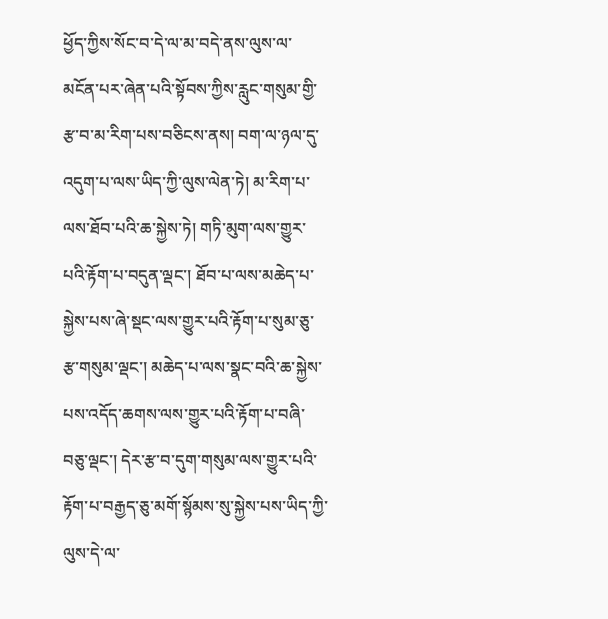ཕྱོད་ཀྱིས་སོང་བ་དེ་ལ་མ་བདེ་ནས་ལུས་ལ་མངོན་པར་ཞེན་པའི་སྟོབས་ཀྱིས་རླུང་གསུམ་གྱི་རྩ་བ་མ་རིག་པས་བཅིངས་ནས། བག་ལ་ཉལ་དུ་འདུག་པ་ལས་ཡིད་ཀྱི་ལུས་ལེན་ཏེ། མ་རིག་པ་ལས་ཐོབ་པའི་ཆ་སྐྱེས་ཏེ། གཏི་མུག་ལས་གྱུར་པའི་རྟོག་པ་བདུན་ལྡང་། ཐོབ་པ་ལས་མཆེད་པ་སྐྱེས་པས་ཞེ་སྡང་ལས་གྱུར་པའི་རྟོག་པ་སུམ་ཅུ་རྩ་གསུམ་ལྡང་། མཆེད་པ་ལས་སྣང་བའི་ཆ་སྐྱེས་པས་འདོད་ཆགས་ལས་གྱུར་པའི་རྟོག་པ་བཞི་བཅུ་ལྡང་། དེར་རྩ་བ་དུག་གསུམ་ལས་གྱུར་པའི་རྟོག་པ་བརྒྱད་ཅུ་མགོ་སྙོམས་སུ་སྐྱེས་པས་ཡིད་ཀྱི་ལུས་དེ་ལ་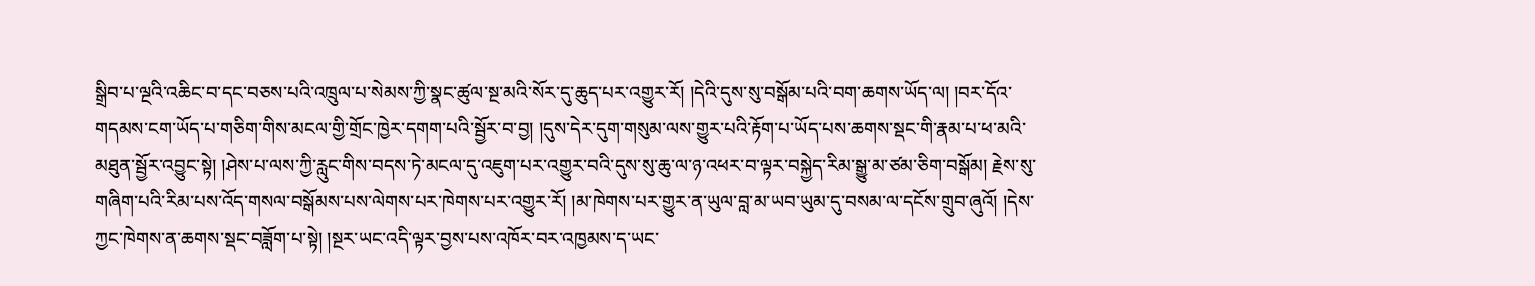སྒྲིབ་པ་ལྔའི་འཆིང་བ་དང་བཅས་པའི་འཁྲུལ་པ་སེམས་ཀྱི་སྣང་ཚུལ་སྔ་མའི་སོར་དུ་ཆུད་པར་འགྱུར་རོ། །དེའི་དུས་སུ་བསྒོམ་པའི་བག་ཆགས་ཡོད་ལ། །བར་དོའ་གདམས་ངག་ཡོད་པ་གཅིག་གིས་མངལ་གྱི་གྲོང་ཁྱེར་དགག་པའི་སྦྱོར་བ་བྱ། །དུས་དེར་དུག་གསུམ་ལས་གྱུར་པའི་རྟོག་པ་ཡོད་པས་ཆགས་སྡང་གི་རྣམ་པ་ཕ་མའི་མཐུན་སྦྱོར་འབྱུང་སྟེ། །ཤེས་པ་ལས་ཀྱི་རླུང་གིས་བདས་ཏེ་མངལ་དུ་འཇུག་པར་འགྱུར་བའི་དུས་སུ་ཆུ་ལ་ཉ་འཕར་བ་ལྟར་བསྐྱེད་རིམ་སྒྱུ་མ་ཙམ་ཅིག་བསྒོམ། རྗེས་སུ་གཞིག་པའི་རིམ་པས་འོད་གསལ་བསྒོམས་པས་ལེགས་པར་ཁེགས་པར་འགྱུར་རོ། །མ་ཁེགས་པར་གྱུར་ན་ཡུལ་བླ་མ་ཡབ་ཡུམ་དུ་བསམ་ལ་དངོས་གྲུབ་ཞུའོ། །དེས་ཀྱང་ཁེགས་ན་ཆགས་སྡང་བཟློག་པ་སྟེ། །སྔར་ཡང་འདི་ལྟར་བྱས་པས་འཁོར་བར་འཁྱམས་ད་ཡང་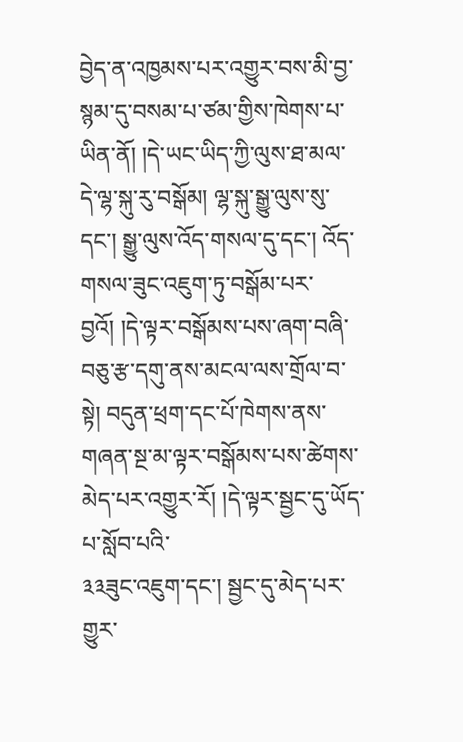བྱེད་ན་འཁྱམས་པར་འགྱུར་བས་མི་བྱ་སྙམ་དུ་བསམ་པ་ཙམ་གྱིས་ཁེགས་པ་ཡིན་ནོ། །དེ་ཡང་ཡིད་ཀྱི་ལུས་ཐ་མལ་དེ་ལྷ་སྐུ་རུ་བསྒོམ། ལྷ་སྐུ་སྒྱུ་ལུས་སུ་དང་། སྒྱུ་ལུས་འོད་གསལ་དུ་དང་། འོད་གསལ་ཟུང་འཇུག་ཏུ་བསྒོམ་པར་བྱའོ། །དེ་ལྟར་བསྒོམས་པས་ཞག་བཞི་བཅུ་རྩ་དགུ་ནས་མངལ་ལས་གྲོལ་བ་སྟེ། བདུན་ཕྲག་དང་པོ་ཁེགས་ནས་གཞན་སྔ་མ་ལྟར་བསྒོམས་པས་ཚེགས་མེད་པར་འགྱུར་རོ། །དེ་ལྟར་སྦྱང་དུ་ཡོད་པ་སློབ་པའི་
༣༣ཟུང་འཇུག་དང་། སྦྱང་དུ་མེད་པར་གྱུར་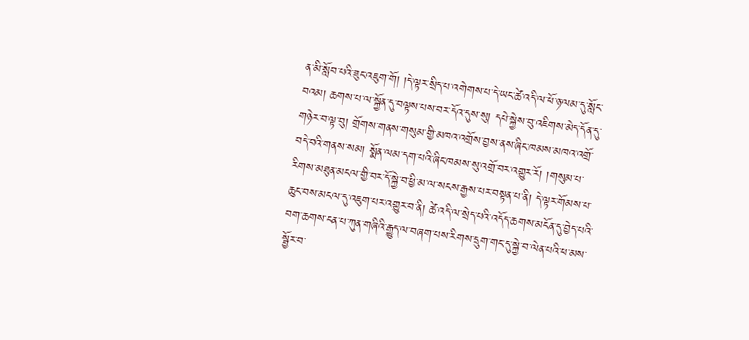ན་མི་སློབ་པའི་ཟུང་འཇུག་གོ། །དེ་ལྟར་སྲིད་པ་འགེགས་པ་དེ་ཡང་ཚེ་འདི་ལ་ཕོ་ཉ་ལམ་དུ་སློང་བའམ། ཆགས་པ་ལ་སྐྱོན་དུ་བལྟས་པས་བར་དོའ་དུས་སུ། དཔེ་སྐྱེས་བུ་འཇིགས་མེད་དོན་དུ་གཉེར་བ་ལྟ་བུ། གྲོགས་གནས་གསུམ་གྱི་མཁའ་འགྲོས་བྱས་ནས་ཞིང་ཁམས་མཁའ་འགྲོ་བདེ་བའི་གནས་སམ། སྨོན་ལམ་དག་པའི་ཞིང་ཁམས་སུ་འགྲོ་བར་འགྱུར་རོ། །གསུམ་པ་རིགས་མཐུན་མངལ་གྱི་བར་དོ་སྐྱེ་བ་ཕྱི་མ་ལ་སངས་རྒྱས་པར་བསྟན་པ་ནི། དེ་ལྟར་གོམས་པ་ཆུང་བས་མངལ་དུ་འཇུག་པར་འགྱུར་བ་ནི། ཚེ་འདི་ལ་སྲེད་པའི་འདོད་ཆགས་མངོན་དུ་བྱེད་པའི་བག་ཆགས་ངན་པ་ཀུན་གཞིའི་རྒྱུད་ལ་བཞག་པས་རིགས་དྲུག་གང་དུ་སྐྱེ་བ་ལེན་པའི་ཕ་མས་སྦྱོར་བ་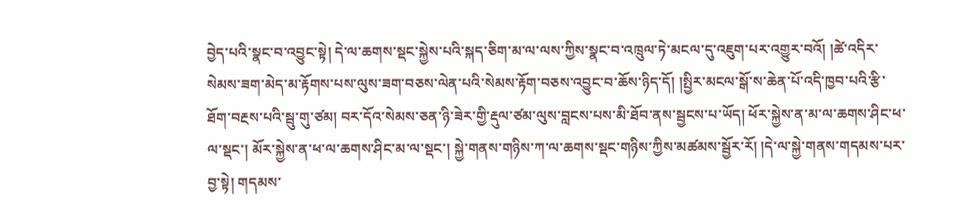བྱེད་པའི་སྣང་བ་འབྱུང་སྟེ། དེ་ལ་ཆགས་སྡང་སྐྱེས་པའི་སྐད་ཅིག་མ་ལ་ལས་ཀྱིས་སྣང་བ་འཁྲུལ་ཏེ་མངལ་དུ་འཇུག་པར་འགྱུར་བའོ། །ཚེ་འདིར་སེམས་ཟག་མེད་མ་རྟོགས་པས་ལུས་ཟག་བཅས་ལེན་པའི་སེམས་རྟོག་བཅས་འབྱུང་བ་ཆོས་ཉིད་དོ། །སྤྱིར་མངལ་སྒོ་ས་ཆེན་པོ་འདི་ཁྱབ་པའི་རྩི་ཐོག་བརྔས་པའི་སྦུ་གུ་ཙམ། བར་དོའ་སེམས་ཅན་ཉི་ཟེར་གྱི་རྡུལ་ཙམ་ལུས་བླངས་པས་མི་ཐོབ་ནས་སྦྱངས་པ་ཡོད། ཕོར་སྐྱེས་ན་མ་ལ་ཆགས་ཤིང་ཕ་ལ་སྡང་། མོར་སྐྱེས་ན་ཕ་ལ་ཆགས་ཤིང་མ་ལ་སྡང་། སྐྱེ་གནས་གཉིས་ཀ་ལ་ཆགས་སྡང་གཉིས་ཀྱིས་མཚམས་སྦྱོར་རོ། །དེ་ལ་སྐྱེ་གནས་གདམས་པར་བྱ་སྟེ། གདམས་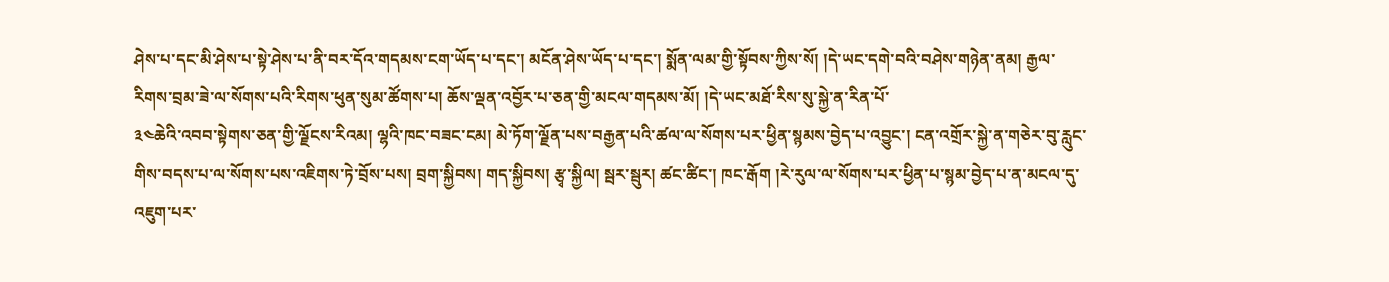ཤེས་པ་དང་མི་ཤེས་པ་སྟེ་ཤེས་པ་ནི་བར་དོའ་གདམས་ངག་ཡོད་པ་དང་། མངོན་ཤེས་ཡོད་པ་དང་། སྨོན་ལམ་གྱི་སྟོབས་ཀྱིས་སོ། །དེ་ཡང་དགེ་བའི་བཤེས་གཉེན་ནམ། རྒྱལ་རིགས་བྲམ་ཟེ་ལ་སོགས་པའི་རིགས་ཕུན་སུམ་ཚོགས་པ། ཆོས་ལྡན་འབྱོར་པ་ཅན་གྱི་མངལ་གདམས་མོ། །དེ་ཡང་མཐོ་རིས་སུ་སྐྱེ་ན་རིན་པོ་
༣༤ཆེའི་འབབ་སྟེགས་ཅན་གྱི་ལྗོངས་རིའམ། ལྷའི་ཁང་བཟང་ངམ། མེ་ཏོག་ལྗོན་པས་བརྒྱན་པའི་ཚལ་ལ་སོགས་པར་ཕྱིན་སྙམས་བྱེད་པ་འབྱུང་། ངན་འགྲོར་སྐྱེ་ན་གཅེར་བུ་རླུང་གིས་བདས་པ་ལ་སོགས་པས་འཇིགས་ཏེ་བྲོས་པས། བྲག་སྐྱིབས། གད་སྐྱིབས། རྩྭ་སྐྱིལ། སྦར་སྦུར། ཚང་ཚིང་། ཁང་རྒོག །རེ་རུལ་ལ་སོགས་པར་ཕྱིན་པ་སྙམ་བྱེད་པ་ན་མངལ་དུ་འཇུག་པར་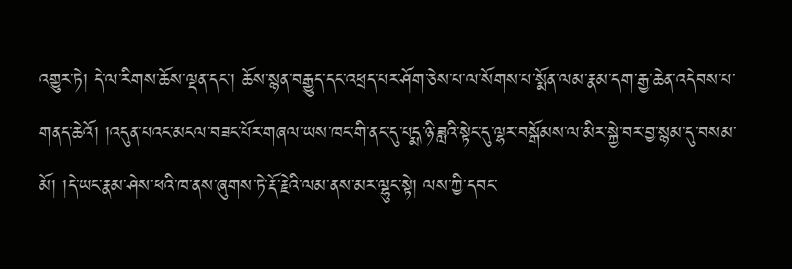འགྱུར་ཏེ། དེ་ལ་རིགས་ཆོས་ལྡན་དང་། ཆོས་སྙན་བརྒྱུད་དང་འཕྲད་པར་ཤོག་ཅེས་པ་ལ་སོགས་པ་སྨོན་ལམ་རྣམ་དག་རྒྱ་ཆེན་འདེབས་པ་གནད་ཆེའོ། །འདུན་པའང་མངལ་བཟང་པོར་གཞལ་ཡས་ཁང་གི་ནང་དུ་པདྨ་ཉི་ཟླའི་སྟེང་དུ་ལྷར་བསྒོམས་ལ་མིར་སྐྱེ་བར་བྱ་སྙམ་དུ་བསམ་མོ། །དེ་ཡང་རྣམ་ཤེས་ཕའི་ཁ་ནས་ཞུགས་ཏེ་རྡོ་རྗེའི་ལམ་ནས་མར་ལྷུང་སྟེ། ལས་ཀྱི་དབང་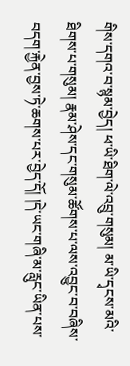གིས་དགའ་བ་སྙམ་བྱེད། ཕ་ཡི་ཐིག་ལེ་འབྲུ་གསུམ། མ་ཡི་དྭངས་མའི་ཐིགས་པ་གསུམ། རྣམ་ཤེས་དང་གསུམ་ཚོགས་པ་ལས་འབྱུང་བ་བཞིས་བདག་རྐྱེན་བྱས་ཏེ་ཆགས་པར་བྱེད་དོ། །དེ་ཡང་གཞི་མ་རླུང་ཡིན་པས་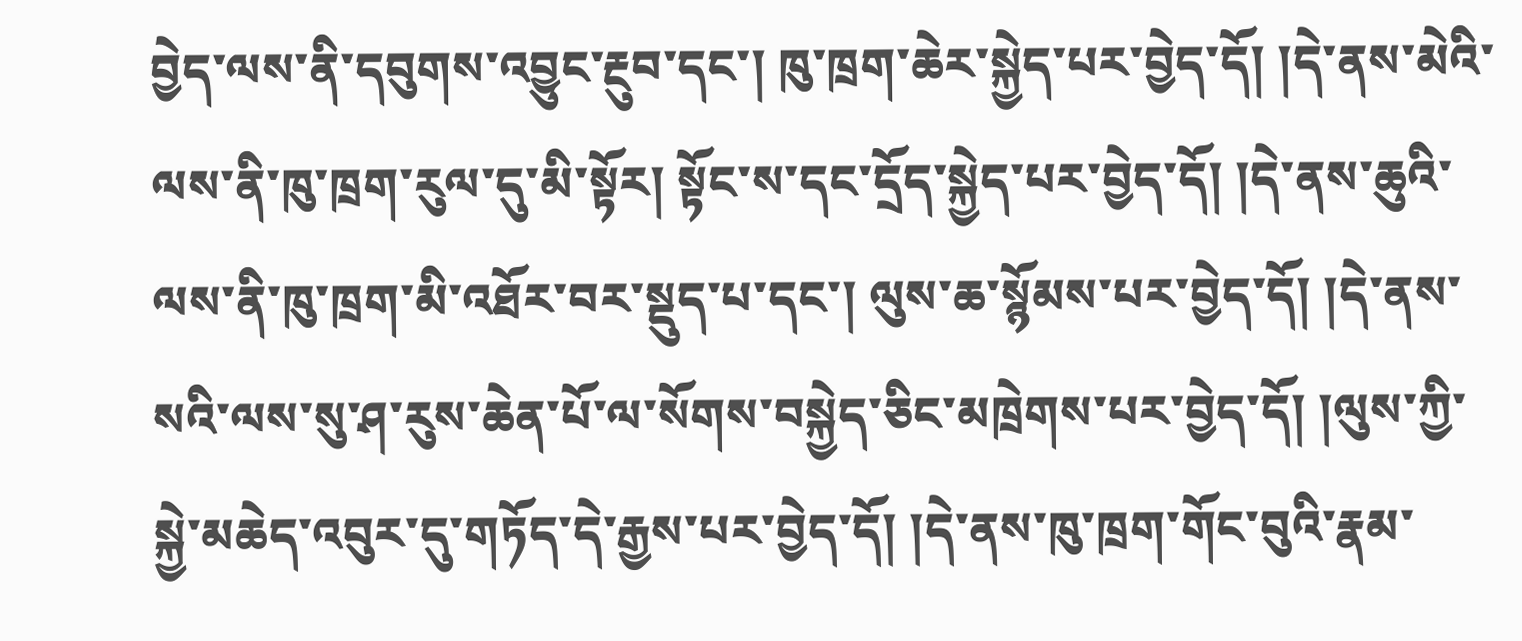བྱེད་ལས་ནི་དབུགས་འབྱུང་རྔུབ་དང་། ཁུ་ཁྲག་ཆེར་སྐྱེད་པར་བྱེད་དོ། །དེ་ནས་མེའི་ལས་ནི་ཁུ་ཁྲག་རུལ་དུ་མི་སྟོར། སྟོང་ས་དང་དྲོད་སྐྱེད་པར་བྱེད་དོ། །དེ་ནས་ཆུའི་ལས་ནི་ཁུ་ཁྲག་མི་འཐོར་བར་སྡུད་པ་དང་། ལུས་ཆ་སྙོམས་པར་བྱེད་དོ། །དེ་ནས་སའི་ལས་སུ་ཤ་རུས་ཆེན་པོ་ལ་སོགས་བསྐྱེད་ཅིང་མཁྲེགས་པར་བྱེད་དོ། །ལུས་ཀྱི་སྐྱེ་མཆེད་འབུར་དུ་གཏོད་དེ་རྒྱས་པར་བྱེད་དོ། །དེ་ནས་ཁུ་ཁྲག་གོང་བུའི་རྣམ་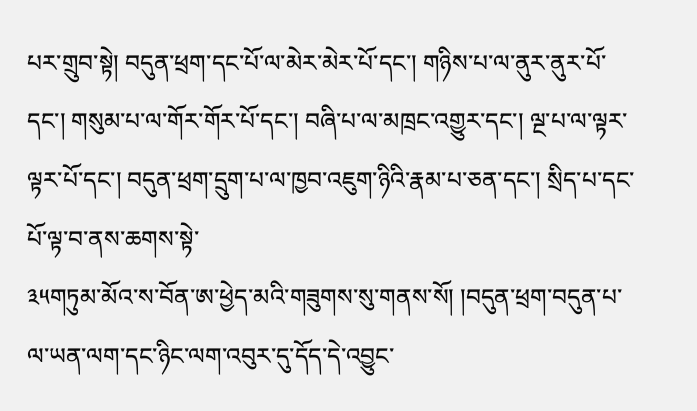པར་གྲུབ་སྟེ། བདུན་ཕྲག་དང་པོ་ལ་མེར་མེར་པོ་དང་། གཉིས་པ་ལ་ནུར་ནུར་པོ་དང་། གསུམ་པ་ལ་གོར་གོར་པོ་དང་། བཞི་པ་ལ་མཁྲང་འགྱུར་དང་། ལྔ་པ་ལ་ལྟར་ལྟར་པོ་དང་། བདུན་ཕྲག་དྲུག་པ་ལ་ཁྱབ་འཇུག་ཉིའི་རྣམ་པ་ཅན་དང་། སྲིད་པ་དང་པོ་ལྟ་བ་ནས་ཆགས་སྟེ་
༣༥གཏུམ་མོའ་ས་བོན་ཨ་ཕྱེད་མའི་གཟུགས་སུ་གནས་སོ། །བདུན་ཕྲག་བདུན་པ་ལ་ཡན་ལག་དང་ཉིང་ལག་འབུར་དུ་དོད་དེ་འབྱུང་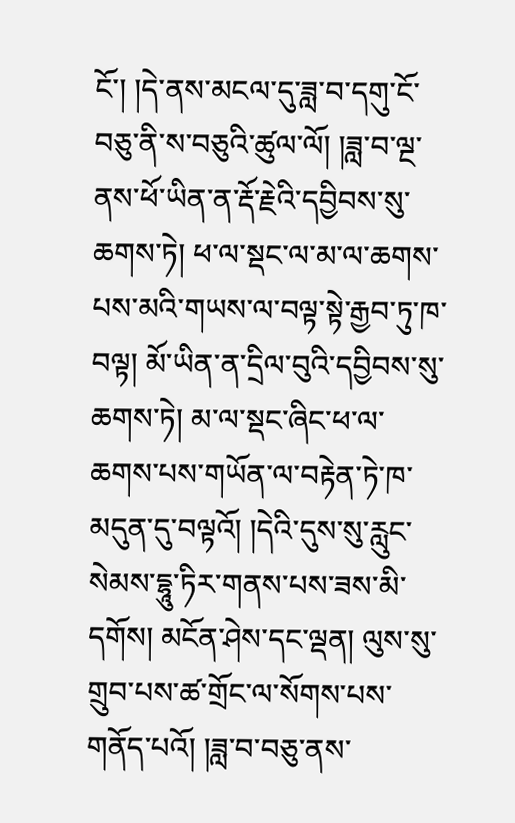ངོ་། །དེ་ནས་མངལ་དུ་ཟླ་བ་དགུ་ངོ་བཅུ་ནི་ས་བཅུའི་ཚུལ་ལོ། །ཟླ་བ་ལྔ་ནས་ཕོ་ཡིན་ན་རྡོ་རྗེའི་དབྱིབས་སུ་ཆགས་ཏེ། ཕ་ལ་སྡང་ལ་མ་ལ་ཆགས་པས་མའི་གཡས་ལ་བལྟ་སྟེ་རྒྱབ་ཏུ་ཁ་བལྟ། མོ་ཡིན་ན་དྲིལ་བུའི་དབྱིབས་སུ་ཆགས་ཏེ། མ་ལ་སྡང་ཞིང་ཕ་ལ་ཆགས་པས་གཡོན་ལ་བརྟེན་ཏེ་ཁ་མདུན་དུ་བལྟའོ། །དེའི་དུས་སུ་རླུང་སེམས་དྷཱུ་ཏིར་གནས་པས་ཟས་མི་དགོས། མངོན་ཤེས་དང་ལྡན། ལུས་སུ་གྲུབ་པས་ཚ་གྲོང་ལ་སོགས་པས་གནོད་པའོ། །ཟླ་བ་བཅུ་ནས་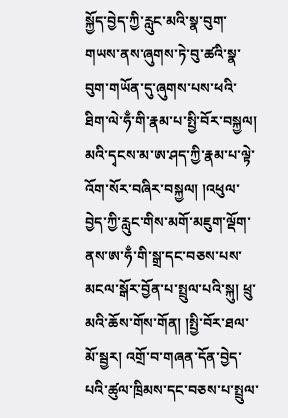སྐྱོད་བྱེད་ཀྱི་རླུང་མའི་སྣ་བུག་གཡས་ནས་ཞུགས་ཏེ་བུ་ཚའི་སྣ་བུག་གཡོན་དུ་ཞུགས་པས་ཕའི་ཐིག་ལེ་ཧྃ་གི་རྣམ་པ་སྤྱི་བོར་བསྐྱལ། མའི་དྭངས་མ་ཨ་ཤད་ཀྱི་རྣམ་པ་ལྟེ་འོག་སོར་བཞིར་བསྐྱལ། །འཕུལ་བྱེད་ཀྱི་རླུང་གིས་མགོ་མཇུག་ལྡོག་ནས་ཨ་ཧྃ་གི་སྒྲ་དང་བཅས་པས་མངལ་སྒོར་བྱོན་པ་སྤྲུལ་པའི་སྐུ། ཕྲུ་མའི་ཆོས་གོས་གོན། །སྤྱི་བོར་ཐལ་མོ་སྦྱར། འགྲོ་བ་གཞན་དོན་བྱེད་པའི་ཚུལ་ཁྲིམས་དང་བཅས་པ་སྤྲུལ་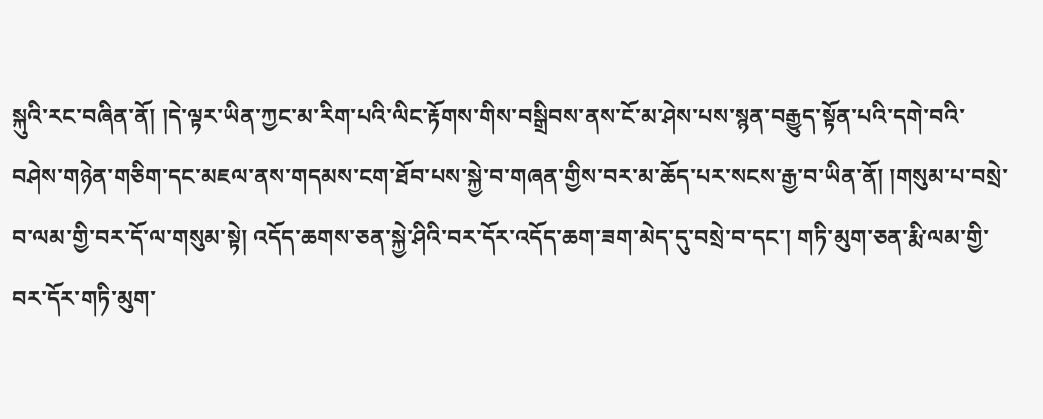སྐུའི་རང་བཞིན་ནོ། །དེ་ལྟར་ཡིན་ཀྱང་མ་རིག་པའི་ལིང་རྟོགས་གིས་བསྒྲིབས་ནས་ངོ་མ་ཤེས་པས་སྙན་བརྒྱུད་སྟོན་པའི་དགེ་བའི་བཤེས་གཉེན་གཅིག་དང་མཇལ་ནས་གདམས་ངག་ཐོབ་པས་སྐྱེ་བ་གཞན་གྱིས་བར་མ་ཆོད་པར་སངས་རྒྱ་བ་ཡིན་ནོ། །གསུམ་པ་བསྲེ་བ་ལམ་གྱི་བར་དོ་ལ་གསུམ་སྟེ། འདོད་ཆགས་ཅན་སྐྱེ་ཤིའི་བར་དོར་འདོད་ཆག་ཟག་མེད་དུ་བསྲེ་བ་དང་། གཏི་མུག་ཅན་རྨི་ལམ་གྱི་བར་དོར་གཏི་མུག་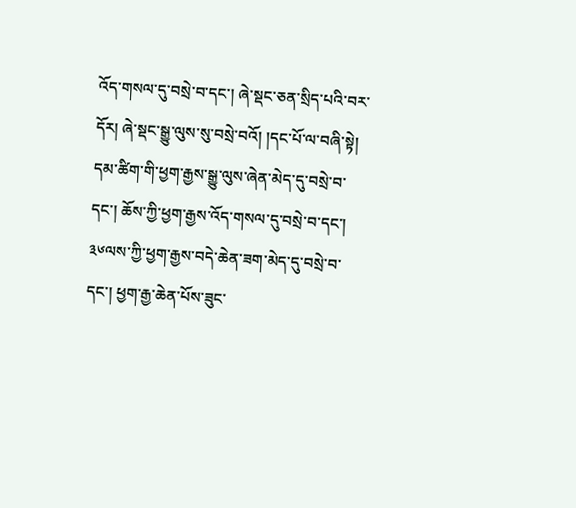འོད་གསལ་དུ་བསྲེ་བ་དང་། ཞེ་སྡང་ཅན་སྲིད་པའི་བར་དོར། ཞེ་སྡང་སྒྱུ་ལུས་སུ་བསྲེ་བའོ། །དང་པོ་ལ་བཞི་སྟེ། དམ་ཚིག་གི་ཕྱག་རྒྱས་སྒྱུ་ལུས་ཞེན་མེད་དུ་བསྲེ་བ་དང་། ཆོས་ཀྱི་ཕྱག་རྒྱས་འོད་གསལ་དུ་བསྲེ་བ་དང་།
༣༦ལས་ཀྱི་ཕྱག་རྒྱས་བདེ་ཆེན་ཟག་མེད་དུ་བསྲེ་བ་དང་། ཕྱག་རྒྱ་ཆེན་པོས་ཟུང་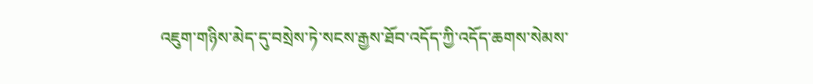འཇུག་གཉིས་མེད་དུ་བསྲེས་ཏེ་སངས་རྒྱས་ཐོབ་འདོད་ཀྱི་འདོད་ཆགས་སེམས་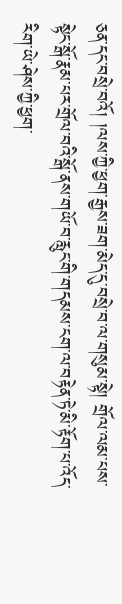ཅན་དང་བསྲེ་བའོ། །ལས་ཀྱི་ཕྱག་རྒྱས་ཟག་མེད་དུ་བསྲེ་བ་ལ་གསུམ་སྟེ། གྲོལ་ལམ་པས་སྟེང་སྒོ་རྣམ་པར་གྲོལ་བའི་སྒོ་ནས་གཡོ་བ་རླུང་གི་གདམས་ངག་ལ་བརྟེན་ཏེ་མི་རྟོག་པ་འོད་རིག་ཡེ་ཤེས་ཀྱི་ཕྱག་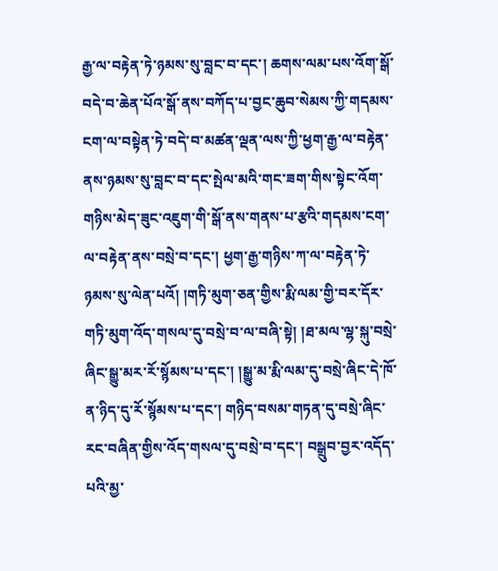རྒྱ་ལ་བརྟེན་ཏེ་ཉམས་སུ་བླང་བ་དང་། ཆགས་ལམ་པས་འོག་སྒོ་བདེ་བ་ཆེན་པོའ་སྒོ་ནས་བཀོད་པ་བྱང་ཆུབ་སེམས་ཀྱི་གདམས་ངག་ལ་བསྟེན་ཏེ་བདེ་བ་མཚན་ལྡན་ལས་ཀྱི་ཕྱག་རྒྱ་ལ་བརྟེན་ནས་ཉམས་སུ་བླང་བ་དང་སྤེལ་མའི་གང་ཟག་གིས་སྟེང་འོག་གཉིས་མེད་ཟུང་འཇུག་གི་སྒོ་ནས་གནས་པ་རྩའི་གདམས་ངག་ལ་བརྟེན་ནས་བསྲེ་བ་དང་། ཕྱག་རྒྱ་གཉིས་ཀ་ལ་བརྟེན་ཏེ་ཉམས་སུ་ལེན་པའོ། །གཏི་མུག་ཅན་གྱིས་རྨི་ལམ་གྱི་བར་དོར་གཏི་མུག་འོད་གསལ་དུ་བསྲེ་བ་ལ་བཞི་སྟེ། །ཐ་མལ་ལྷ་སྐུ་བསྲེ་ཞིང་སྒྱུ་མར་རོ་སྙོམས་པ་དང་། །སྒྱུ་མ་རྨི་ལམ་དུ་བསྲེ་ཞིང་དེ་ཁོ་ན་ཉིད་དུ་རོ་སྙོམས་པ་དང་། གཉིད་བསམ་གཏན་དུ་བསྲེ་ཞིང་རང་བཞིན་གྱིས་འོད་གསལ་དུ་བསྲེ་བ་དང་། བསྒྲུབ་བྱར་འདོད་པའི་མྱ་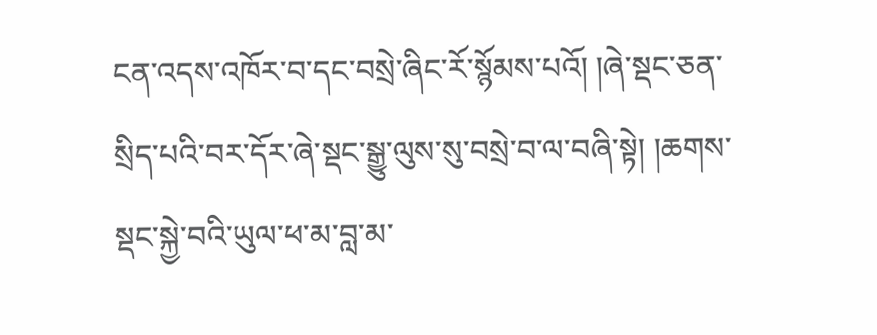ངན་འདས་འཁོར་བ་དང་བསྲེ་ཞིང་རོ་སྙོམས་པའོ། །ཞེ་སྡང་ཅན་སྲིད་པའི་བར་དོར་ཞེ་སྡང་སྒྱུ་ལུས་སུ་བསྲེ་བ་ལ་བཞི་སྟེ། །ཆགས་སྡང་སྐྱེ་བའི་ཡུལ་ཕ་མ་བླ་མ་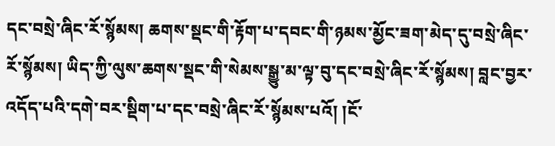དང་བསྲེ་ཞིང་རོ་སྙོམས། ཆགས་སྡང་གི་རྟོག་པ་དབང་གི་ཉམས་མྱོང་ཟག་མེད་དུ་བསྲེ་ཞིང་རོ་སྙོམས། ཡིད་ཀྱི་ལུས་ཆགས་སྡང་གི་སེམས་སྒྱུ་མ་ལྟ་བུ་དང་བསྲེ་ཞིང་རོ་སྙོམས། བླང་བྱར་འདོད་པའི་དགེ་བར་སྡིག་པ་དང་བསྲེ་ཞིང་རོ་སྙོམས་པའོ། །ངོ་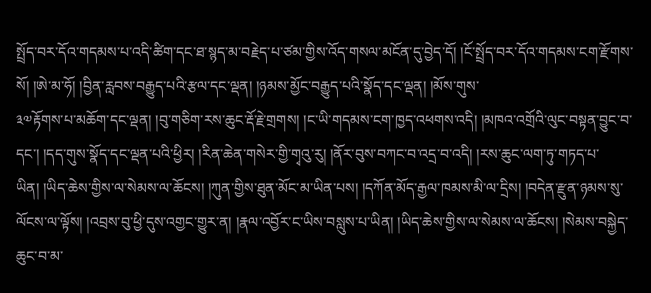སྤྲོད་བར་དོའ་གདམས་པ་འདི་ཚིག་དང་ཐ་སྙད་མ་བརྗེད་པ་ཙམ་གྱིས་འོད་གསལ་མངོན་དུ་བྱེད་དོ། །ངོ་སྤྲོད་བར་དོའ་གདམས་ངག་རྫོགས་སོ། །ཨེ་མ་ཧོ། །བྱིན་རླབས་བརྒྱུད་པའི་རྩལ་དང་ལྡན། །ཉམས་མྱོང་བརྒྱུད་པའི་སྣོད་དང་ལྡན། །མོས་གུས་
༣༧རྟོགས་པ་མཆོག་དང་ལྡན། །བུ་གཅིག་རས་ཆུང་རྡོ་རྗེ་གྲགས། །ང་ཡི་གདམས་ངག་ཁྱད་འཕགས་འདི། །མཁའ་འགྲོའི་ལུང་བསྟན་བྱུང་བ་དང་། །དད་གུས་སྣོད་དང་ལྡན་པའི་ཕྱིར། །རིན་ཆེན་གསེར་གྱི་གྭའུ་རུ། །ནོར་བུས་བཀང་བ་འདྲ་བ་འདི། །རས་ཆུང་ལག་ཏུ་གཏད་པ་ཡིན། །ཡིད་ཆེས་གྱིས་ལ་སེམས་ལ་ཆོངས། །ཀུན་གྱིས་ཐུན་མོང་མ་ཡིན་པས། །དཀོན་མོད་རྒྱལ་ཁམས་མི་ལ་དྲིས། །བདེན་རྫུན་ཉམས་སུ་ལོངས་ལ་ལྟོས། །འབྲས་བུ་ཕྱི་དུས་འགྱང་གྱུར་ན། །རྣལ་འབྱོར་ང་ཡིས་བསླུས་པ་ཡིན། །ཡིད་ཆེས་གྱིས་ལ་སེམས་ལ་ཆོངས། །སེམས་བསྐྱེད་ཆུང་བ་མ་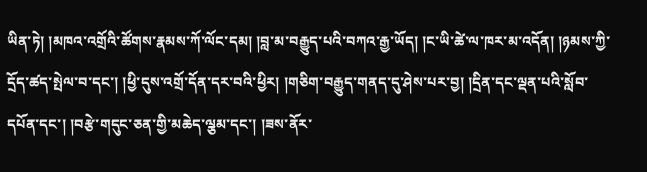ཡིན་ཏེ། །མཁའ་འགྲོའི་ཚོགས་རྣམས་ཀོ་ལོང་དམ། །བླ་མ་བརྒྱུད་པའི་བཀའ་རྒྱ་ཡོད། །ང་ཡི་ཚེ་ལ་ཁར་མ་འདོན། །ཉམས་ཀྱི་དྲོད་ཚད་སྤེལ་བ་དང་། །ཕྱི་དུས་འགྲོ་དོན་དར་བའི་ཕྱིར། །གཅིག་བརྒྱུད་གནད་དུ་ཤེས་པར་བྱ། །དྲིན་དང་ལྡན་པའི་སློབ་དཔོན་དང་། །བརྩེ་གདུང་ཅན་གྱི་མཆེད་ལྕམ་དང་། །ཟས་ནོར་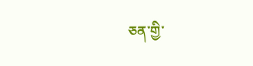ཅན་གྱི་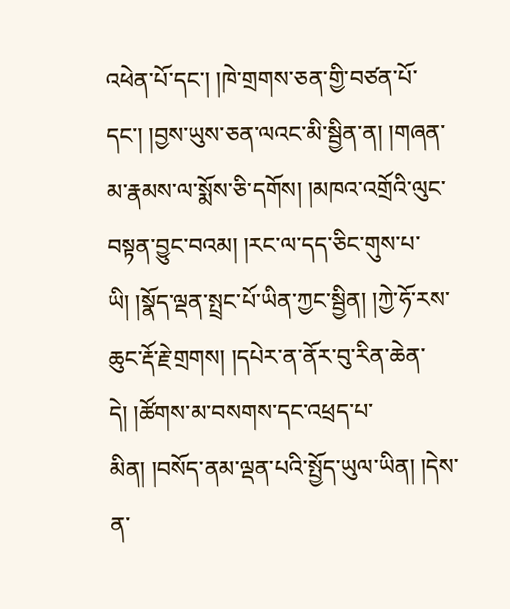འཕེན་པོ་དང་། །ཁེ་གྲགས་ཅན་གྱི་བཙན་པོ་དང་། །བྱས་ཡུས་ཅན་ལའང་མི་སྦྱིན་ན། །གཞན་མ་རྣམས་ལ་སྨོས་ཅི་དགོས། །མཁའ་འགྲོའི་ལུང་བསྟན་བྱུང་བའམ། །རང་ལ་དད་ཅིང་གུས་པ་ཡི། །སྣོད་ལྡན་སྤྲང་པོ་ཡིན་ཀྱང་སྦྱིན། །ཀྱེ་ཧོ་རས་ཆུང་རྡོ་རྗེ་གྲགས། །དཔེར་ན་ནོར་བུ་རིན་ཆེན་དེ། །ཚོགས་མ་བསགས་དང་འཕྲད་པ་མིན། །བསོད་ནམ་ལྡན་པའི་སྤྱོད་ཡུལ་ཡིན། །དེས་ན་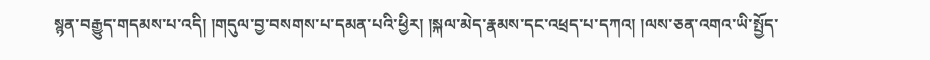སྙན་བརྒྱུད་གདམས་པ་འདི། །གདུལ་བྱ་བསགས་པ་དམན་པའི་ཕྱིར། །སྐལ་མེད་རྣམས་དང་འཕྲད་པ་དཀའ། །ལས་ཅན་འགའ་ཡི་སྤྱོད་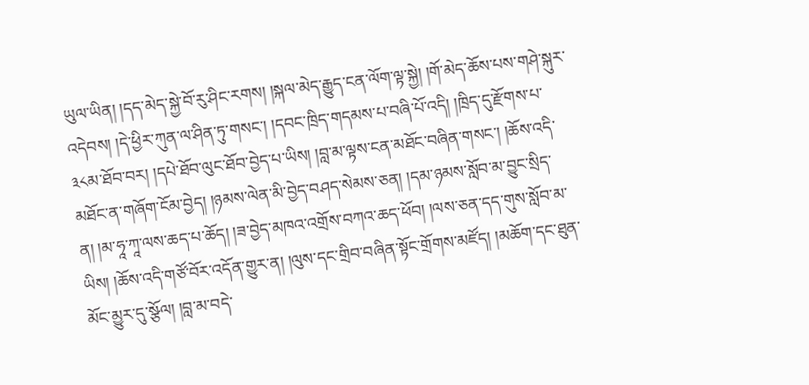ཡུལ་ཡིན། །དད་མེད་སྐྱེ་བོ་རུ་ཤིང་རགས། །སྐལ་མེད་རྒྱུད་ངན་ལོག་ལྟ་སྐྱེ། །གོ་མེད་ཆོས་པས་གཤེ་སྐུར་འདེབས། །དེ་ཕྱིར་ཀུན་ལ་ཤིན་ཏུ་གསང་། །དབང་ཁྲིད་གདམས་པ་བཞི་པོ་འདི། །ཁྲིད་དུ་རྫོགས་པ་
༣༨མ་ཐོབ་བར། །དཔེ་ཐོབ་ལུང་ཐོབ་བྱེད་པ་ཡིས། །བླ་མ་ལྟས་ངན་མཐོང་བཞིན་གསང་། །ཆོས་འདི་མཐོང་ན་གཞོག་ངོམ་བྱེད། །ཉམས་ལེན་མི་བྱེད་བཤད་སེམས་ཅན། །དམ་ཉམས་སློབ་མ་བྱུང་སྲིད་ན། །མ་ཧཱ་ཀཱ་ལས་ཆད་པ་ཆོད། །ཟ་བྱེད་མཁའ་འགྲོས་བཀའ་ཆད་ཕོབ། །ལས་ཅན་དད་གུས་སློབ་མ་ཡིས། །ཆོས་འདི་གཙོ་བོར་འདོན་གྱུར་ན། །ལུས་དང་གྲིབ་བཞིན་སྟོང་གྲོགས་མཛོད། །མཆོག་དང་ཐུན་མོང་མྱུར་དུ་སྩོལ། །བླ་མ་བདེ་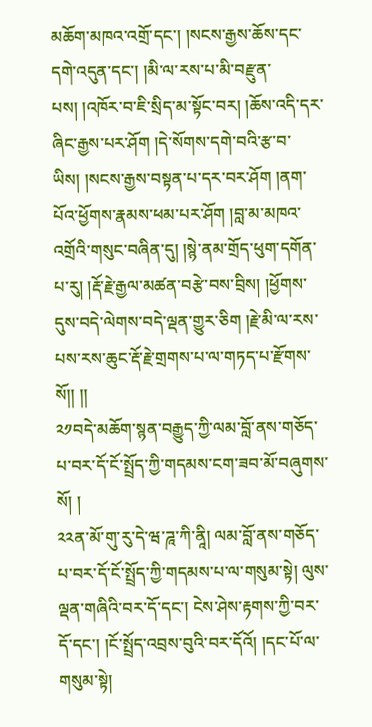མཆོག་མཁའ་འགྲོ་དང་། །སངས་རྒྱས་ཆོས་དང་དགེ་འདུན་དང་། །མི་ལ་རས་པ་མི་བརྫུན་པས། །འཁོར་བ་ཇི་སྲིད་མ་སྟོང་བར། །ཆོས་འདི་དར་ཞིང་རྒྱས་པར་ཤོག །དེ་སོགས་དགེ་བའི་རྩ་བ་ཡིས། །སངས་རྒྱས་བསྟན་པ་དར་བར་ཤོག །ནག་པོའ་ཕྱོགས་རྣམས་ཕམ་པར་ཤོག །བླ་མ་མཁའ་འགྲོའི་གསུང་བཞིན་དུ། །སྙེ་ནམ་གྲོད་ཕུག་དགོན་པ་རུ། །རྡོ་རྗེ་རྒྱལ་མཚན་བརྩེ་བས་བྲིས། །ཕྱོགས་དུས་བདེ་ལེགས་བདེ་ལྡན་གྱུར་ཅིག །རྗེ་མི་ལ་རས་པས་རས་ཆུང་རྡོ་རྗེ་གྲགས་པ་ལ་གཏད་པ་རྫོགས་སོ།། །།
༢༡བདེ་མཆོག་སྙན་བརྒྱུད་ཀྱི་ལམ་བློ་ནས་གཅོད་པ་བར་དོ་ངོ་སྤྲོད་ཀྱི་གདམས་ངག་ཟབ་མོ་བཞུགས་སོ། །
༢༢ན་མོ་གུ་རུ་དེ་ཝ་ཌཱ་ཀི་ནཱི། ལམ་བློ་ནས་གཅོད་པ་བར་དོ་ངོ་སྤྲོད་ཀྱི་གདམས་པ་ལ་གསུམ་སྟེ། ལུས་ལྡན་གཞིའི་བར་དོ་དང་། ངེས་ཤེས་རྟགས་ཀྱི་བར་དོ་དང་། །ངོ་སྤྲོད་འབྲས་བུའི་བར་དོའོ། །དང་པོ་ལ་གསུམ་སྟེ།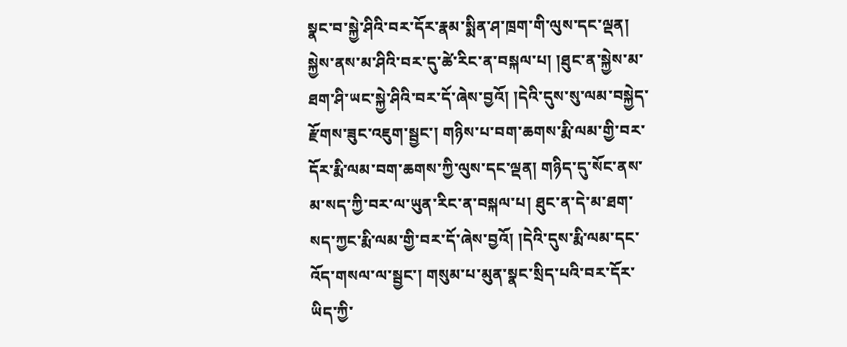སྣང་བ་སྐྱེ་ཤིའི་བར་དོར་རྣམ་སྨིན་ཤ་ཁྲག་གི་ལུས་དང་ལྡན། སྐྱེས་ནས་མ་ཤིའི་བར་དུ་ཚེ་རིང་ན་བསྐལ་པ། །ཐུང་ན་སྐྱེས་མ་ཐག་ཤི་ཡང་སྐྱེ་ཤིའི་བར་དོ་ཞེས་བྱའོ། །དེའི་དུས་སུ་ལམ་བསྐྱེད་རྫོགས་ཟུང་འཇུག་སྦྱང་། གཉིས་པ་བག་ཆགས་རྨི་ལམ་གྱི་བར་དོར་རྨི་ལམ་བག་ཆགས་ཀྱི་ལུས་དང་ལྡན། གཉིད་དུ་སོང་ནས་མ་སད་ཀྱི་བར་ལ་ཡུན་རིང་ན་བསྐལ་པ། ཐུང་ན་དེ་མ་ཐག་སད་ཀྱང་རྨི་ལམ་གྱི་བར་དོ་ཞེས་བྱའོ། །དེའི་དུས་རྨི་ལམ་དང་འོད་གསལ་ལ་སྦྱང་། གསུམ་པ་མུན་སྣང་སྲིད་པའི་བར་དོར་ཡིད་ཀྱི་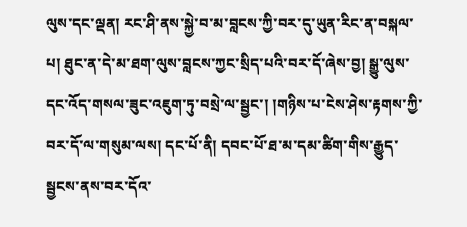ལུས་དང་ལྡན། རང་ཤི་ནས་སྐྱེ་བ་མ་བླངས་ཀྱི་བར་དུ་ཡུན་རིང་ན་བསྐལ་པ། ཐུང་ན་དེ་མ་ཐག་ལུས་བླངས་ཀྱང་སྲིད་པའི་བར་དོ་ཞེས་བྱ། སྒྱུ་ལུས་དང་འོད་གསལ་ཟུང་འཇུག་ཏུ་བསྲེ་ལ་སྦྱང་། །གཉིས་པ་ངེས་ཤེས་རྟགས་ཀྱི་བར་དོ་ལ་གསུམ་ལས། དང་པོ་ནི། དབང་པོ་ཐ་མ་དམ་ཚིག་གིས་རྒྱུད་སྦྱངས་ནས་བར་དོའ་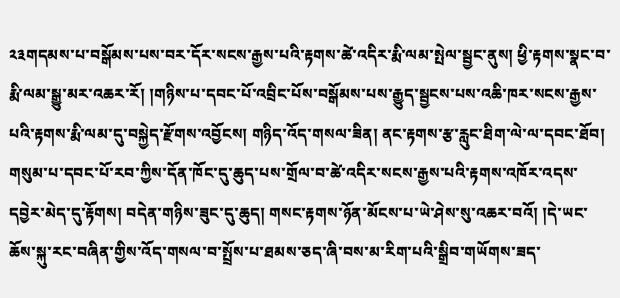༢༣གདམས་པ་བསྒོམས་པས་བར་དོར་སངས་རྒྱས་པའི་རྟགས་ཚེ་འདིར་རྨི་ལམ་སྤེལ་སྦྱང་ནུས། ཕྱི་རྟགས་སྣང་བ་རྨི་ལམ་སྒྱུ་མར་འཆར་རོ། །གཉིས་པ་དབང་པོ་འབྲིང་པོས་བསྒོམས་པས་རྒྱུད་སྦྱངས་པས་འཆི་ཁར་སངས་རྒྱས་པའི་རྟགས་རྨི་ལམ་དུ་བསྐྱེད་རྫོགས་འབྱོངས། གཉིད་འོད་གསལ་ཟིན། ནང་རྟགས་རྩ་རླུང་ཐིག་ལེ་ལ་དབང་ཐོབ། གསུམ་པ་དབང་པོ་རབ་ཀྱིས་དོན་ཁོང་དུ་ཆུད་པས་གྲོལ་བ་ཚེ་འདིར་སངས་རྒྱས་པའི་རྟགས་འཁོར་འདས་དབྱེར་མེད་དུ་རྟོགས། བདེན་གཉིས་ཟུང་དུ་ཆུད། གསང་རྟགས་ཉོན་མོངས་པ་ཡེ་ཤེས་སུ་འཆར་བའོ། །དེ་ཡང་ཆོས་སྐུ་རང་བཞིན་གྱིས་འོད་གསལ་བ་སྤྲོས་པ་ཐམས་ཅད་ཞི་བས་མ་རིག་པའི་སྒྲིབ་གཡོགས་ཟད་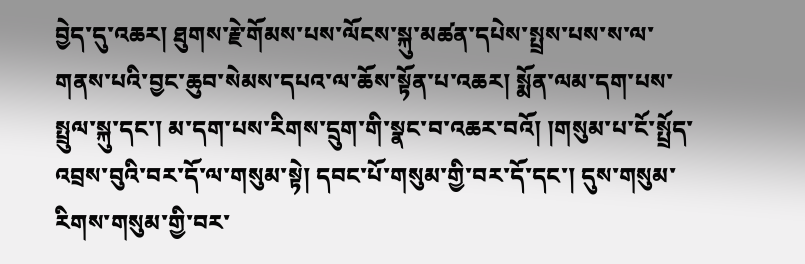བྱེད་དུ་འཆར། ཐུགས་རྗེ་གོམས་པས་ལོངས་སྐུ་མཚན་དཔེས་སྤྲས་པས་ས་ལ་གནས་པའི་བྱང་ཆུབ་སེམས་དཔའ་ལ་ཆོས་སྟོན་པ་འཆར། སྨོན་ལམ་དག་པས་སྤྲུལ་སྐུ་དང་། མ་དག་པས་རིགས་དྲུག་གི་སྣང་བ་འཆར་བའོ། །གསུམ་པ་ངོ་སྤྲོད་འབྲས་བུའི་བར་དོ་ལ་གསུམ་སྟེ། དབང་པོ་གསུམ་གྱི་བར་དོ་དང་། དུས་གསུམ་རིགས་གསུམ་གྱི་བར་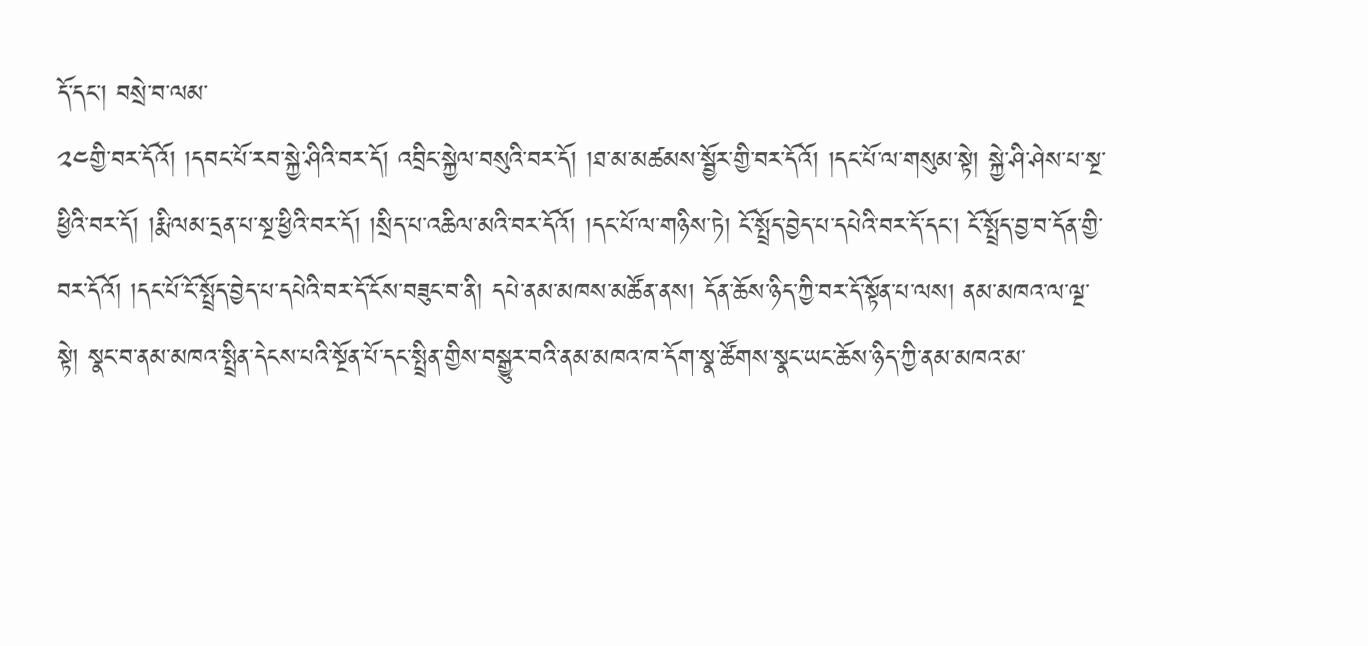དོ་དང་། བསྲེ་བ་ལམ་
༢༤གྱི་བར་དོའོ། །དབང་པོ་རབ་སྐྱེ་ཤིའི་བར་དོ། འབྲིང་སྐྱེལ་བསུའི་བར་དོ། །ཐ་མ་མཚམས་སྦྱོར་གྱི་བར་དོའོ། །དང་པོ་ལ་གསུམ་སྟེ། སྐྱེ་ཤི་ཤེས་པ་སྔ་ཕྱིའི་བར་དོ། །རྨི་ལམ་དྲན་པ་སྔ་ཕྱིའི་བར་དོ། །སྲིད་པ་འཆིལ་མའི་བར་དོའོ། །དང་པོ་ལ་གཉིས་ཏེ། ངོ་སྤྲོད་བྱེད་པ་དཔེའི་བར་དོ་དང་། ངོ་སྤྲོད་བྱ་བ་དོན་གྱི་བར་དོའོ། །དང་པོ་ངོ་སྤྲོད་བྱེད་པ་དཔེའི་བར་དོ་ངོས་བཟུང་བ་ནི། དཔེ་ནམ་མཁས་མཚོན་ནས། དོན་ཆོས་ཉིད་ཀྱི་བར་དོ་སྟོན་པ་ལས། ནམ་མཁའ་ལ་ལྔ་སྟེ། སྣང་བ་ནམ་མཁའ་སྤྲིན་དེངས་པའི་སྔོན་པོ་དང་སྤྲིན་གྱིས་བསྒྱུར་བའི་ནམ་མཁའ་ཁ་དོག་སྣ་ཚོགས་སྣང་ཡང་ཆོས་ཉིད་ཀྱི་ནམ་མཁའ་མ་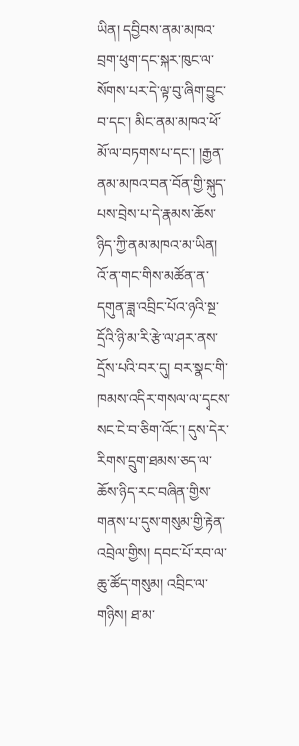ཡིན། དབྱིབས་ནམ་མཁའ་བྲག་ཕུག་དང་སྐར་ཁུང་ལ་སོགས་པར་དེ་ལྟ་བུ་ཞིག་བྱུང་བ་དང་། མིང་ནམ་མཁའ་ཕོ་མོ་ལ་བཏགས་པ་དང་། །རྒྱན་ནམ་མཁའ་བན་བོན་གྱི་སྐུད་པས་བྲེས་པ་དེ་རྣམས་ཆོས་ཉིད་ཀྱི་ནམ་མཁའ་མ་ཡིན། འོ་ན་གང་གིས་མཚོན་ན་དགུན་ཟླ་འབྲིང་པོའ་ཉའི་སྔ་དྲོའི་ཉི་མ་རི་རྩེ་ལ་ཤར་ནས་དྲོས་པའི་བར་དུ། བར་སྣང་གི་ཁམས་འདིར་གསལ་ལ་དྭངས་སང་ངེ་བ་ཅིག་འོང་། དུས་དེར་རིགས་དྲུག་ཐམས་ཅད་ལ་ཆོས་ཉིད་རང་བཞིན་གྱིས་གནས་པ་དུས་གསུམ་གྱི་རྟེན་འབྲེལ་གྱིས། དབང་པོ་རབ་ལ་ཆུ་ཚོད་གསུམ། འབྲིང་ལ་གཉིས། ཐ་མ་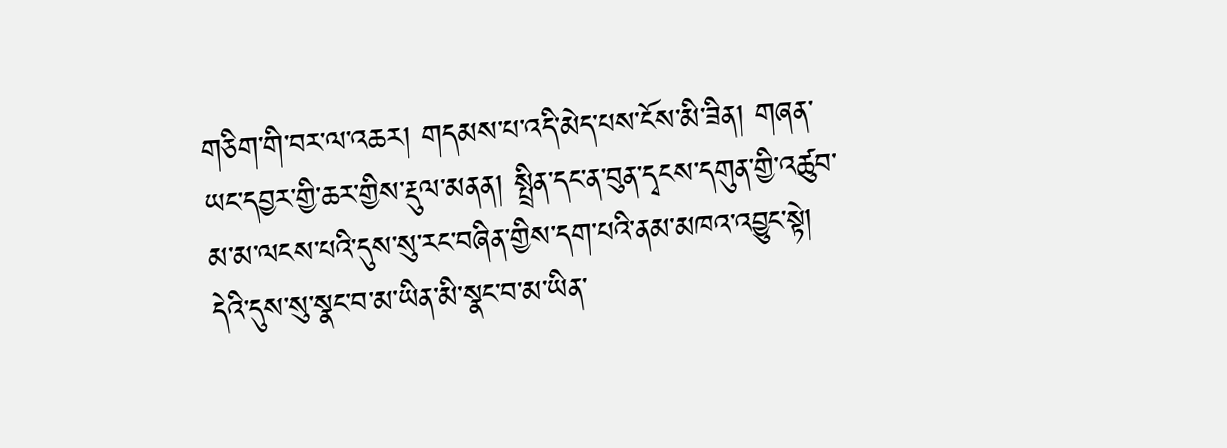གཅིག་གི་བར་ལ་འཆར། གདམས་པ་འདི་མེད་པས་ངོས་མི་ཟིན། གཞན་ཡང་དབྱར་གྱི་ཆར་གྱིས་རྡུལ་མནན། སྤྲིན་དང་ན་བུན་དྭངས་དགུན་གྱི་འཚུབ་མ་མ་ལངས་པའི་དུས་སུ་རང་བཞིན་གྱིས་དག་པའི་ནམ་མཁའ་འབྱུང་སྟེ། དེའི་དུས་སུ་སྣང་བ་མ་ཡིན་མི་སྣང་བ་མ་ཡིན་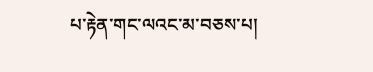པ་རྟེན་གང་ལའང་མ་བཅས་པ།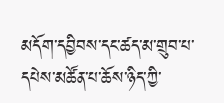མདོག་དབྱིབས་དང་ཚད་མ་གྲུབ་པ་དཔེས་མཚོན་པ་ཆོས་ཉིད་ཀྱི་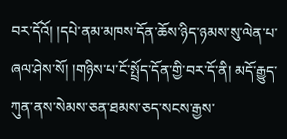བར་དོའོ། །དཔེ་ནམ་མཁས་དོན་ཆོས་ཉིད་ཉམས་སུ་ལེན་པ་ཞལ་ཤེས་སོ། །གཉིས་པ་ངོ་སྤྲོད་དོན་གྱི་བར་དོ་ནི། མདོ་རྒྱུད་ཀུན་ནས་སེམས་ཅན་ཐམས་ཅད་སངས་རྒྱས་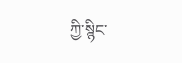ཀྱི་སྙིང་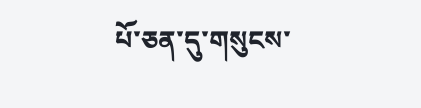པོ་ཅན་དུ་གསུངས་